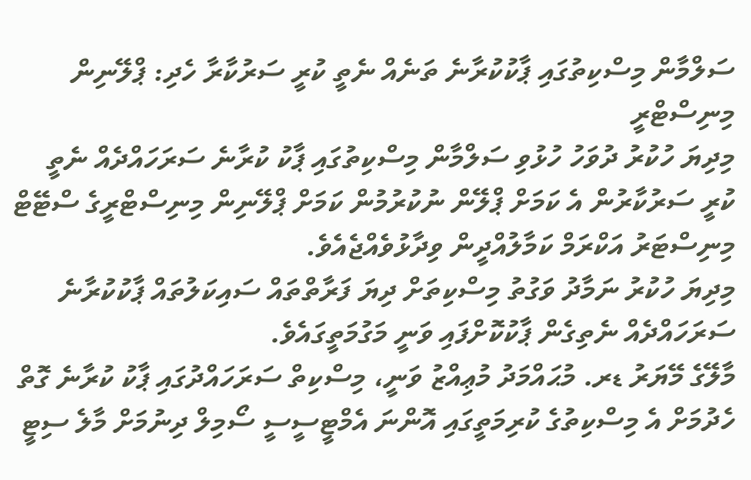ސަލްމާން މިސްކިތުގައި ޕާކުކުރާނެ ތަނެއް ނެތީ ކުރީ ސަރުކާރާ ހެދި: ޕްލޭނިން މިނިސްޓްރީ
މިދިޔަ ހުކުރު ދުވަހު ހުޅުވި ސަލްމާން މިސްކިތުގައި ޕާކު ކުރާނެ ސަރަހައްދެއް ނެތީ ކުރީ ސަރުކާރުން އެ ކަމަށް ޕްލޭން ނުކުރުމުން ކަމަށް ޕްލޭނިން މިނިސްޓްރީގެ ސްޓޭޓް މިނިސްޓަރު އަކްރަމް ކަމާލުއްދީން ވިދާޅުވެއްޖެއެވެ.
މިދިޔަ ހުކުރު ނަމާދު ވަގުތު މިސްކިތަށް ދިޔަ ފަރާތްތައް ސައިކަލުތައް ޕާކުކުރާނެ ސަރަހައްދެއް ނެތިގެން ޕާކުކޮށްފައި ވަނީ މަގުމަތީގައެވެ.
މާލޭގެ މޭޔަރު ޑރ. މުޙައްމަދު މުޢިއްޒު ވަނީ، މިސްކިތް ސަރަހައްދުގައި ޕާކު ކުރާނެ ގޮތް ހެދުމަށް އެ މިސްކިތުގެ ކުރިމަތީގައި އޮންނަ އެމްޓީސީސީ ސޯމިލް ދިނުމަށް މާލެ ސިޓީ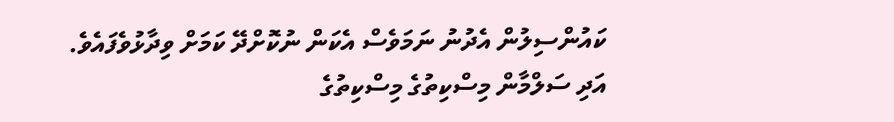ކައުންސިލުން އެދުނު ނަމަވެސް އެކަން ނުކޮށްދޭ ކަމަށް ވިދާޅުވެފައެވެ. އަދި ސަލްމާން މިސްކިތުގެ މިސްކިތުގެ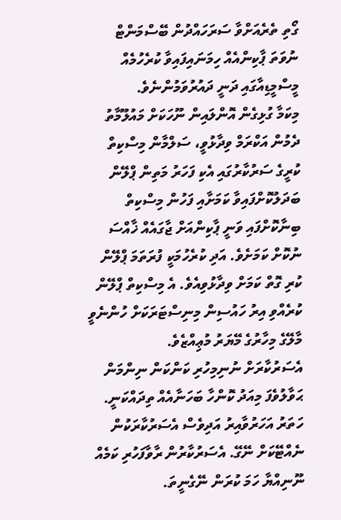ގޯތި ތެރެއަށްވާ ސަރަހައްދުން ބޭސްމަންޓް ނުވަތަ ޕާކިންއެއް ހިމަނައިފައިވާ ކުރެހުމެއް މީސްމީޑިއާގައި ދަނީ ދައުރުވަމުންނެވެ.
މިކަމާ ގުޅިގެން އޮންލައިން ނޫހަކަށް މައުލޫމާތު ދެމުން އަކްރަމް ވިދާޅުވީ، ސަލްމާން މިސްކިތް ކުރީގެ ސަރުކާރުގައި އެކި ފަހަރު މަތިން ޕްލޭން ބަދަލުކޮށްފައިވާ ކަމަށާއި ފަހުން މިސްކިތް ބިނާކޮށްފައި ވަނީ ޕާކިންއަށް ޖާގައެއް ޚާއްސަ ނުކޮށް ކަމަށެވެ. އަދި ކުރެހުމަކީ ފުރަތަމަ ޕްލޭން ކުރި ގޮތް ކަމަށް ވިދާޅުވިއެވެ. އެ މިސްކިތް ޕްލޭން ކުރެއްވި އިރު ހައުސިން މިނިސްޓަރަކަށް ހުންނެވީ މާލޭގެ މިހާރުގެ މޭޔަރު މުޢިއްޒެވެ.
އެސަރުކާރަށް ނުނިމިހުރި ކަންކަން ނިންމަން ޙަވާލުވެފަ މިއަދު ކޮންހާ ބަހަނާއެއް ތިދައްކަނީ. ހަތަރު އަހަރުވާއިރު އަދިވެސް އެސަރުކާރަކުން ނެއްޓޭކަށް ނޭގޭ. އެސަރުކާރުން ރާވާފަހުރި ކަމެއް ނޫނިއްޔާ ހަމަ ކުރަން ނޭގެނީތަ.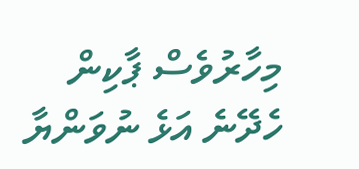މިހާރުވެސް ޕާކިން ހެދޭނެ އަޅެ ނުވަންޔާ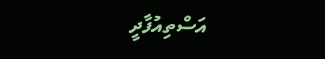އަސްތިއުފާދީ